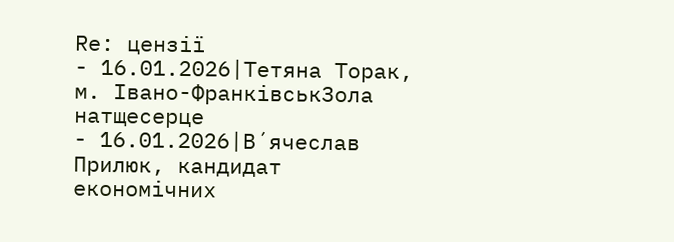Re: цензії
- 16.01.2026|Тетяна Торак, м. Івано-ФранківськЗола натщесерце
- 16.01.2026|В´ячеслав Прилюк, кандидат економічних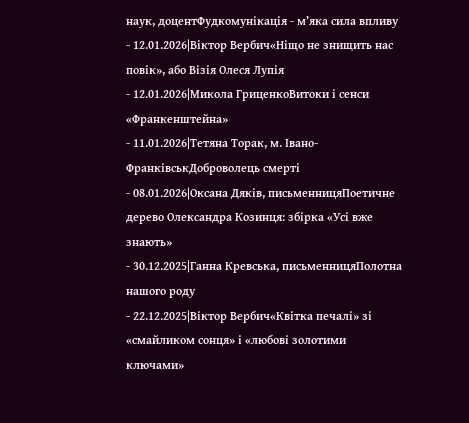наук, доцентФудкомунікація - м’яка сила впливу
- 12.01.2026|Віктор Вербич«Ніщо не знищить нас повік», або Візія Олеся Лупія
- 12.01.2026|Микола ГриценкоВитоки і сенси «Франкенштейна»
- 11.01.2026|Тетяна Торак, м. Івано-ФранківськДоброволець смерті
- 08.01.2026|Оксана Дяків, письменницяПоетичне дерево Олександра Козинця: збірка «Усі вже знають»
- 30.12.2025|Ганна Кревська, письменницяПолотна нашого роду
- 22.12.2025|Віктор Вербич«Квітка печалі» зі «смайликом сонця» і «любові золотими ключами»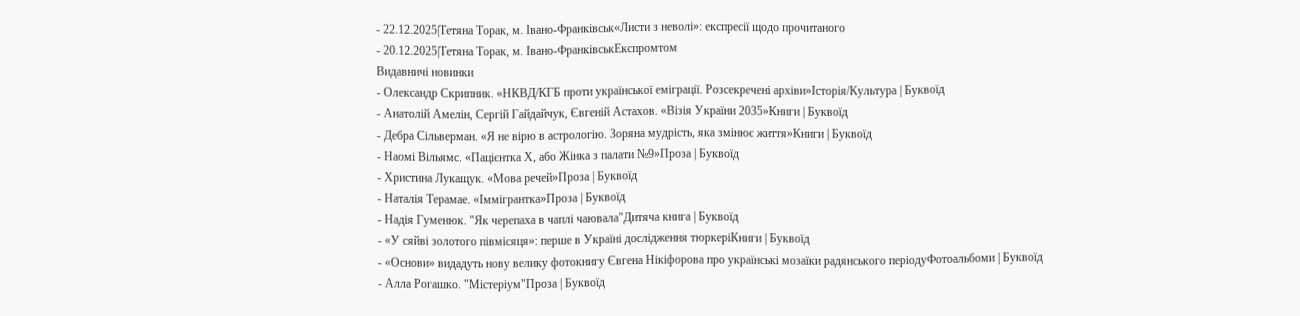- 22.12.2025|Тетяна Торак, м. Івано-Франківськ«Листи з неволі»: експресії щодо прочитаного
- 20.12.2025|Тетяна Торак, м. Івано-ФранківськЕкспромтом
Видавничі новинки
- Олександр Скрипник. «НКВД/КГБ проти української еміграції. Розсекречені архіви»Історія/Культура | Буквоїд
- Анатолій Амелін, Сергій Гайдайчук, Євгеній Астахов. «Візія України 2035»Книги | Буквоїд
- Дебра Сільверман. «Я не вірю в астрологію. Зоряна мудрість, яка змінює життя»Книги | Буквоїд
- Наомі Вільямс. «Пацієнтка Х, або Жінка з палати №9»Проза | Буквоїд
- Христина Лукащук. «Мова речей»Проза | Буквоїд
- Наталія Терамае. «Іммігрантка»Проза | Буквоїд
- Надія Гуменюк. "Як черепаха в чаплі чаювала"Дитяча книга | Буквоїд
- «У сяйві золотого півмісяця»: перше в Україні дослідження тюркеріКниги | Буквоїд
- «Основи» видадуть нову велику фотокнигу Євгена Нікіфорова про українські мозаїки радянського періодуФотоальбоми | Буквоїд
- Алла Рогашко. "Містеріум"Проза | Буквоїд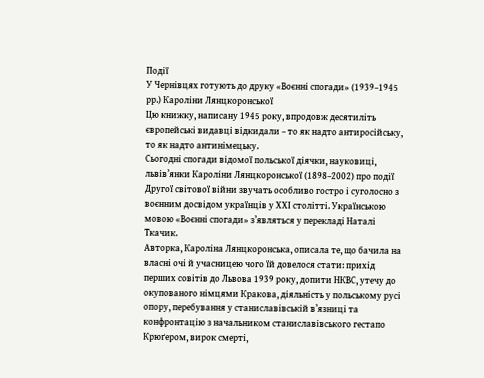Події
У Чернівцях готують до друку «Воєнні спогади» (1939–1945 рр.) Кароліни Лянцкоронської
Цю книжку, написану 1945 року, впродовж десятиліть європейські видавці відкидали – то як надто антиросійську, то як надто антинімецьку.
Сьогодні спогади відомої польської діячки, науковиці, львів’янки Кароліни Лянцкоронської (1898–2002) про події Другої світової війни звучать особливо гостро і суголосно з воєнним досвідом українців у ХХІ столітті. Українською мовою «Воєнні спогади» з’являться у перекладі Наталі Ткачик.
Авторка, Кароліна Лянцкоронська, описала те, що бачила на власні очі й учасницею чого їй довелося стати: прихід перших совітів до Львова 1939 року, допити НКВС, утечу до окупованого німцями Кракова, діяльність у польському русі опору, перебування у станиславівській в’язниці та конфронтацію з начальником станиславівського гестапо Крюґером, вирок смерті,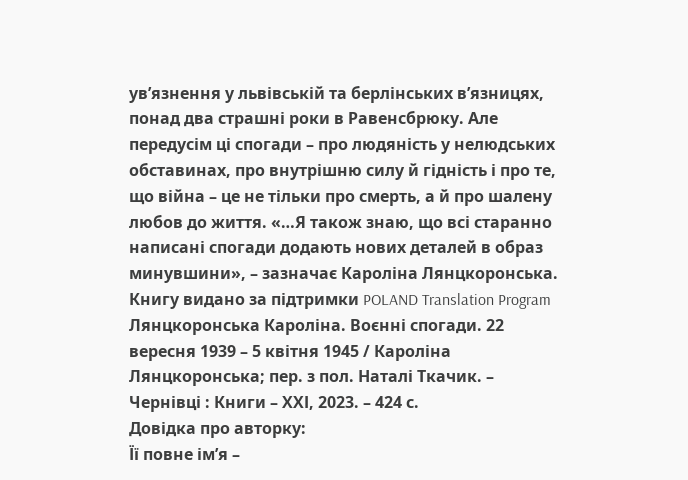ув’язнення у львівській та берлінських в’язницях, понад два страшні роки в Равенсбрюку. Але передусім ці спогади – про людяність у нелюдських обставинах, про внутрішню силу й гідність і про те, що війна – це не тільки про смерть, а й про шалену любов до життя. «…Я також знаю, що всі старанно написані спогади додають нових деталей в образ минувшини», – зазначає Кароліна Лянцкоронська.
Книгу видано за підтримки POLAND Translation Program
Лянцкоронська Кароліна. Воєнні спогади. 22 вересня 1939 – 5 квітня 1945 / Кароліна Лянцкоронська; пер. з пол. Наталі Ткачик. – Чернівці : Книги – ХХІ, 2023. – 424 с.
Довідка про авторку:
Її повне ім’я –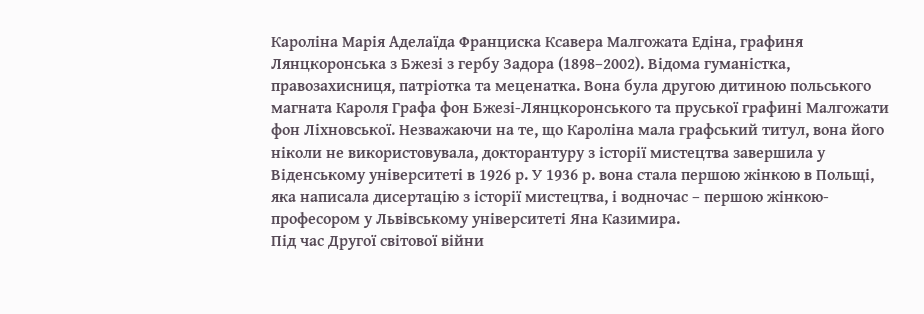Кароліна Марія Аделаїда Франциска Ксавера Малгожата Едіна, графиня Лянцкоронська з Бжезі з гербу Задора (1898–2002). Відома гуманістка, правозахисниця, патріотка та меценатка. Вона була другою дитиною польського магната Кароля Графа фон Бжезі-Лянцкоронського та пруської графині Малгожати фон Ліхновської. Незважаючи на те, що Кароліна мала графський титул, вона його ніколи не використовувала, докторантуру з історії мистецтва завершила у Віденському університеті в 1926 р. У 1936 р. вона стала першою жінкою в Польщі, яка написала дисертацію з історії мистецтва, і водночас – першою жінкою-професором у Львівському університеті Яна Казимира.
Під час Другої світової війни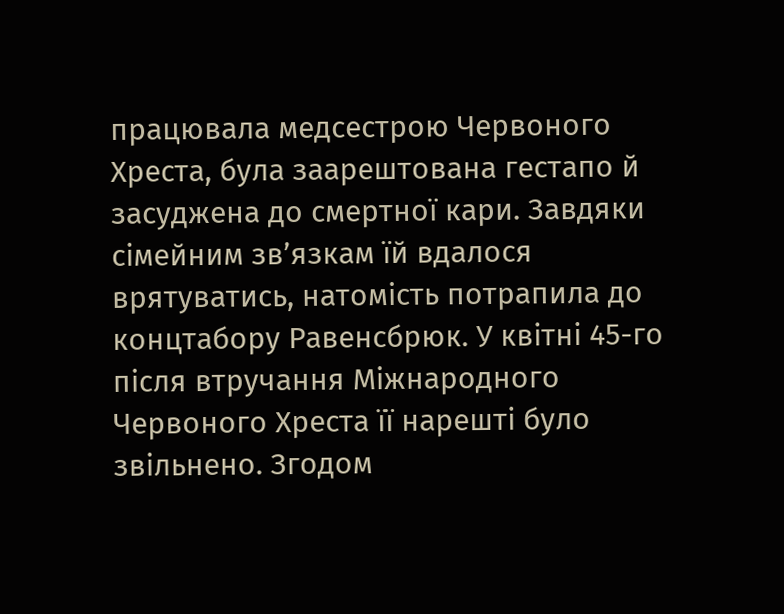працювала медсестрою Червоного Хреста, була заарештована гестапо й засуджена до смертної кари. Завдяки сімейним зв’язкам їй вдалося врятуватись, натомість потрапила до концтабору Равенсбрюк. У квітні 45-го після втручання Міжнародного Червоного Хреста її нарешті було звільнено. Згодом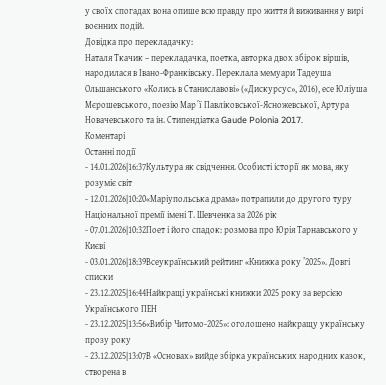у своїх спогадах вона опише всю правду про життя й виживання у вирі воєнних подій.
Довідка про перекладачку:
Наталя Ткачик – перекладачка, поетка, авторка двох збірок віршів, народилася в Івано-Франківську. Переклала мемуари Тадеуша Ольшанського «Колись в Станиславові» («Дискурсус», 2016), есе Юліуша Мєрошевського, поезію Мар´ї Павліковської-Ясножевської, Артура Новачевського та ін. Стипендіатка Gaude Polonia 2017.
Коментарі
Останні події
- 14.01.2026|16:37Культура як свідчення. Особисті історії як мова, яку розуміє світ
- 12.01.2026|10:20«Маріупольська драма» потрапили до другого туру Національної премії імені Т. Шевченка за 2026 рік
- 07.01.2026|10:32Поет і його спадок: розмова про Юрія Тарнавського у Києві
- 03.01.2026|18:39Всеукраїнський рейтинг «Книжка року ’2025». Довгі списки
- 23.12.2025|16:44Найкращі українські книжки 2025 року за версією Українського ПЕН
- 23.12.2025|13:56«Вибір Читомо-2025»: оголошено найкращу українську прозу року
- 23.12.2025|13:07В «Основах» вийде збірка українських народних казок, створена в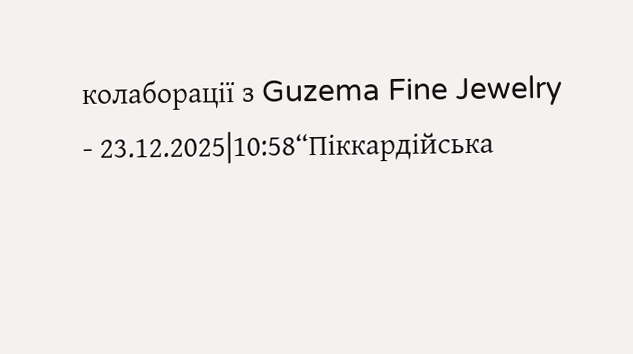колаборації з Guzema Fine Jewelry
- 23.12.2025|10:58“Піккардійська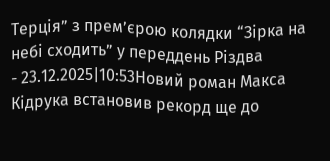Терція” з прем’єрою колядки “Зірка на небі сходить” у переддень Різдва
- 23.12.2025|10:53Новий роман Макса Кідрука встановив рекорд ще до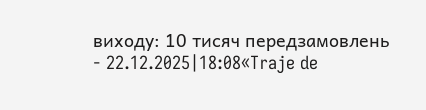виходу: 10 тисяч передзамовлень
- 22.12.2025|18:08«Traje de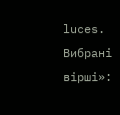luces. Вибрані вірші»: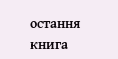остання книга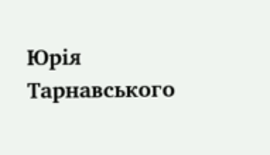Юрія Тарнавського